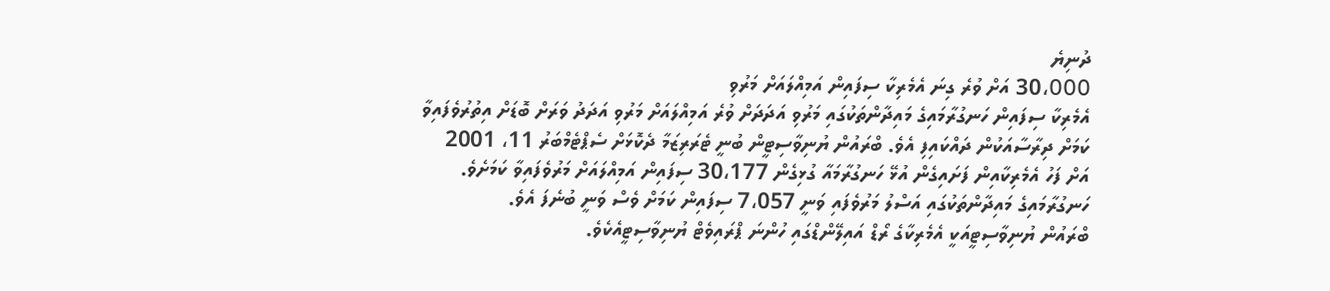ދުނިޔެ
30،000 އަށް ވުރެ ގިނަ އެމެރިކާ ސިފައިން އަމިއްލައަށް މަރުވި
އެމެރިކާ ސިފައިން ހަނގުރާމައިގެ މައިދާންތަކުގައި މަރުވި އަދަދަށް ވުރެ އަމިއްލައަށް މަރުވި އަދަދު ވަރަށް ބޮޑަށް އިތުރުވެފައިވާ ކަމަށް ދިރާސާއަކުން ދައްކައިފި އެވެ. ބްރައުން ޔުނިވާސިޓީން ބުނީ ޓެރަރިޒަމާ ދެކޮޅަށް ސެޕްޓެމްބަރު 11، 2001 އަށް ފަހު އެމެރިކާއިން ފަށައިގެން އުޅޭ ހަނގުރާމައާ ގުޅިގެން 30،177 ސިފައިން އަމިއްލައަށް މަރުވެފައިވާ ކަމަށެވެ. ހަނގުރާމައިގެ މައިދާންތަކުގައި އަސްލު މަރުވެފައި ވަނީ 7،057 ސިފައިން ކަމަށް ވެސް ވަނީ ބުނެފަ އެވެ.
ބްރައުން ޔުނިވާސިޓީއަކީ އެމެރިކާގެ ރޯޑް އައިލޭންޑްގައި ހުންނަ ޕްރައިވެޓް ޔުނިވާސިޓީއެކެވެ.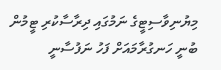މިޔުނިވާސިޓީގެ ނަމުގައި ދިރާސާކުރި ޓީމުން ބުނީ ހަނގުރާމައަށް ފަހު ނަފުސާނީ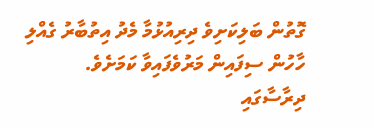ގޮތުން ބަލިކަށިވެ ދިރިއުޅުމާ މެދު އިތުބާރު ގެއްލި ހާހުން ސިފައިން މަރުވެފައިވާ ކަމަށެވެ.
ދިރާސާގައި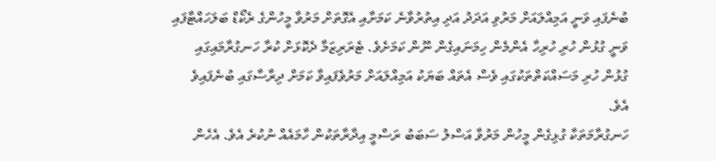ބުނެފައި ވަނީ އަމިއްލައަށް މަރުވި އަދަދު އަދި އިތުރުވާނެ ކަމަށާއި އެގޮތަށް މަރުވާ މީހުންގެ ރެކޯޑް ބަލަހައްޓާފައި ވަނީ ގުޅުން ހުރި ހުރިހާ އެންމެން ހިމަނައިގެން ނޫން ކަމަށެވެ. ޓެރަރިޒަމާ ދެކޮޅަށް ކުރާ ހަނގުރާމައިގައި ގުޅުން ހުރި މަސައްކަތްތަކުގައި ވެސް އެތައް ބަޔަކު އަމިއްލައަށް މަރުވެފައިވާ ކަމަށް ދިރާސާގައި ބުނެފައިވެ އެވެ.
ހަނގުރާމަތަކާ ގުޅިގެން މީހުން މަރުވާ އަސްލު ސަބަބު ރަސްމީ އިދާރާތަކުން ހާމައެއް ނުކުރެ އެވެ. އެހެން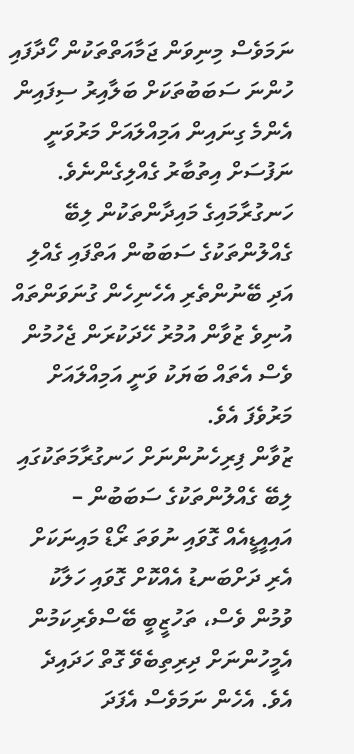ނަމަވެސް މިނިވަން ޖަމާއަތްތަކުން ހޯދާފައި ހުންނަ ސަބަބުތަކަށް ބަލާއިރު ސިފައިން އެންމެ ގިނައިން އަމިއްލައަށް މަރުވަނީ ނަފުސަށް އިތުބާރު ގެއްލިގެންނެވެ.
ހަނގުރާމައިގެ މައިދާންތަކުން ލިބޭ ގެއްލުންތަކުގެ ސަބަބުން އަތްފައި ގެއްލި އަދި ބޭނުންތެރި އެހެނިހެން ގުނަވަންތައް އުނިވެ ޒުވާން އުމުރު ހޭދަކުރަން ޖެހުމުން ވެސް އެތައް ބަޔަކު ވަނީ އަމިއްލައަށް މަރުވެފަ އެވެ.
ޒުވާން ފިރިހެނުންނަށް ހަނގުރާމަތަކުގައި ލިބޭ ގެއްލުންތަކުގެ ސަބަބުން – އައިއީޑީއެއް ގޮވައި ނުވަތަ ރޯޑް މައިނަކަށް އެރި ދަށްބަނޑު އެއްކޮށް ގޮވައި ހަލާކު ވުމުން ވެސް، ތަހުޒީބީ ބޭސްވެރިކަމުން އެމީހުންނަށް ދިރިތިބެވޭ ގޮތް ހަދައިދެ އެވެ. އެހެން ނަމަވެސް އެފަދަ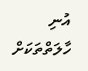އުނި ހާލަތްތަކަށް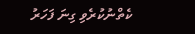ކެތްނުކުރެވި ގިނަ ފަހަރު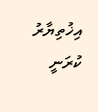އިޚުތިޔާރު ކުރަނީ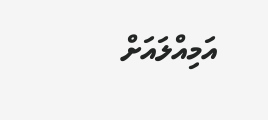އަމިއްލައަށް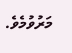މަރުވުމެވެ.